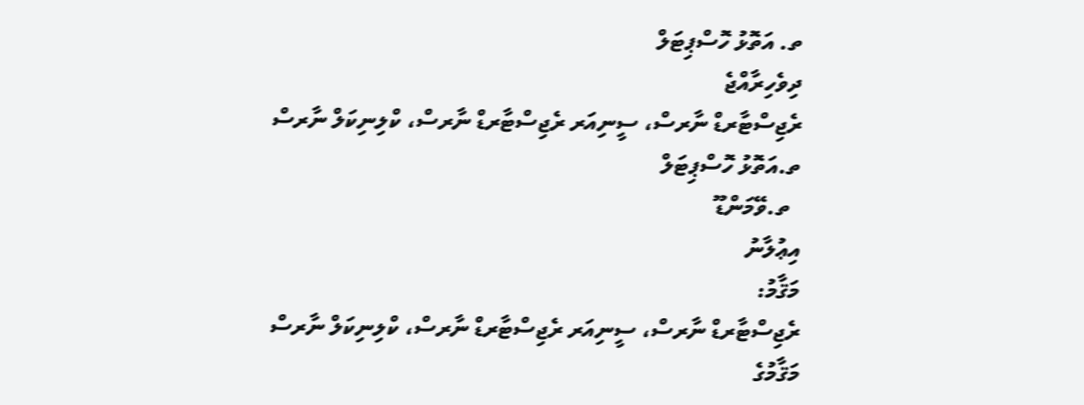ތ. އަތޮޅު ހޮސްޕިޓަލް
ދިވެހިރާއްޖެ
ރެޖިސްޓާރޑް ނާރސް، ސީނިއަރ ރެޖިސްޓާރޑް ނާރސް، ކްލިނިކަލް ނާރސް
ތ.އަތޮޅު ހޮސްޕިޓަލް
  ތ.ވޭމަންޑޫ
އިޢުލާނު
މަޤާމު:
ރެޖިސްޓާރޑް ނާރސް، ސީނިއަރ ރެޖިސްޓާރޑް ނާރސް، ކްލިނިކަލް ނާރސް
މަޤާމުގެ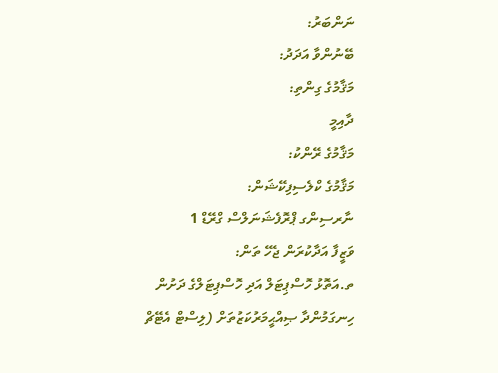ނަންބަރު:
ބޭނުންވާ އަދަދު:
މަޤާމުގެ ގިންތި:
ދާއިމީ
މަޤާމުގެ ރޭންކު:
މަޤާމުގެ ކްލެސިފިކޭޝަން:
ނާރސިންގ ޕްރޮފެޝަނަލްސް ގްރޭޑް 1
ވަޒީފާ އަދާކުރަން ޖެހޭ ތަން:
ތ.އަތޮޅު ހޮސްޕިޓަލް އަދި ހޮސްޕިޓަލްގެ ދަށުން ހިނގަމުންދާ ޞިއްޙީމަރުކަޒުތަށް (ލިސްޓް އެޓޭޗް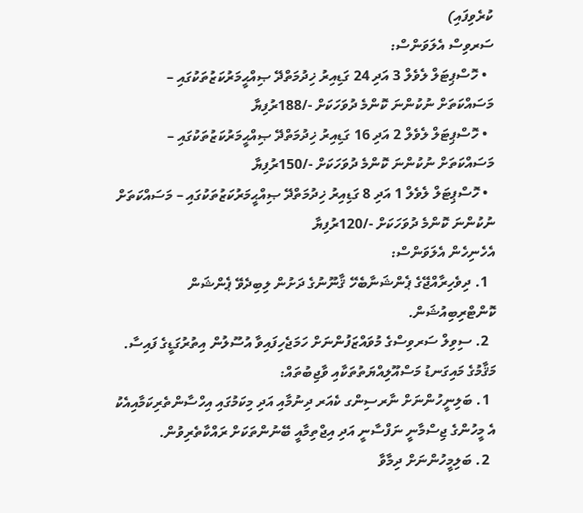ކުރެވިފައި)
ސަރވިސް އެލަވަންސް:
  • ހޮސްޕިޓަލް ލެވެލް 3 އަދި 24 ގަޑިއިރު ޚިދުމަތްދޭ ޞިއްޙީމަރުކަޒުތަކުގައި – މަސައްކަތަށް ނުކުންނަ ކޮންމެ ދުވަހަކަށް -/188ރުފިޔާ
  • ހޮސްޕިޓަލް ލެވެލް 2 އަދި 16 ގަޑިއިރު ޚިދުމަތްދޭ ޞިއްޙީމަރުކަޒުތަކުގައި – މަސައްކަތަށް ނުކުންނަ ކޮންމެ ދުވަހަކަށް -/150ރުފިޔާ
  • ހޮސްޕިޓަލް ލެވެލް 1 އަދި 8 ގަޑިއިރު ޚިދުމަތްދޭ ޞިއްޙީމަރުކަޒުތަކުގައި – މަސައްކަތަށް ނުކުންނަ ކޮންމެ ދުވަހަކަށް -/120ރުފިޔާ
އެހެނިހެން އެލަވަންސް:
  1. ދިވެހިރާއްޖޭގެ ޕެންޝަނާބެހޭ ޤާނޫނުގެ ދަށުން ލިބިދެވޭ ޕެންޝަން ކޮންޓްރިބިއުޝަން.
  2. ސިވިލް ސަރވިސްގެ މުވައްޒަފުންނަށް ހަމަޖެހިފައިވާ އުސޫލުން އިތުރުގަޑީގެ ފައިސާ.
މަޤާމުގެ މައިގަނޑު މަސްއޫލިއްޔަތުތަކާއި ވާޖިބުތައް:
  1. ބަލިނީހުންނަށް ނާރސިންގ ކެއަރ ދިނުމާއި އަދި މިކަމުގައި އިހްސާންތެރިކަމާއިއެކު އެ މީހުންގެ ޖިސްމާނީ ނަފްސާނީ އަދި އިޖްތިމާއީ ބޭނުންތަކަށް ރައްކާތެރިވުން.
  2. ބަލިމީހުންނަށް ދިމާވާ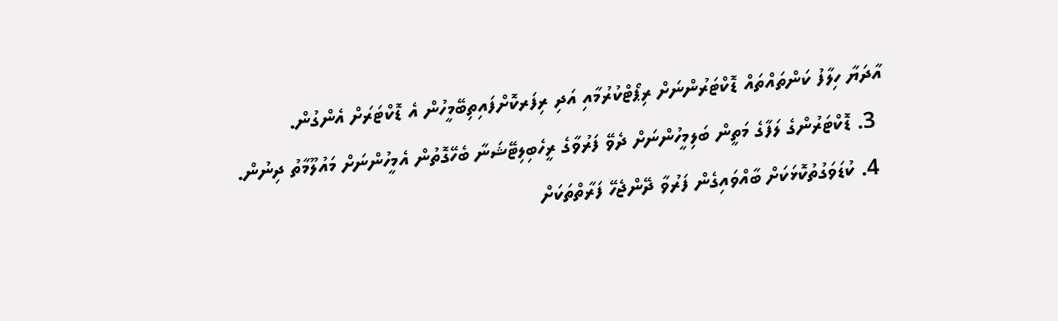އާދަޔާ ހިލާފު ކަންތައްތައް ޑޮކްޓަރުންނަށް ރިޕޯޓްކުރުމާއި އަދި ރިފަރކޮށްފައިތިބޭމީހުން އެ ޑޮކްޓަރަށް އެންގުން.
  3. ޑޮކްޓަރުންގެ ލަފާގެ މަތީން ބަލިމީހުންނަށް ދެވޭ ފަރުވާގެ ރީހެބިލިޓޭޝަނާ ބެހޭގޮތުން އެމީހުންނަށް މައުލޫމާތު ދިނުން.
  4. ކުޑަވަގުތުކޮޅަކަށް ބާއްވައިގެން ފަރުވާ ދޭންޖެހޭ ފަރާތްތަކަށް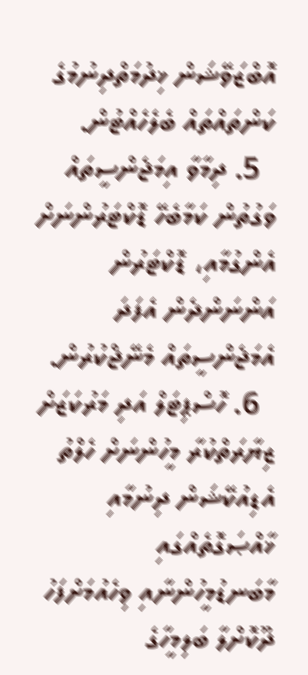އޮބްޒަވޭޝަން ޚިދުމަތްދިނުމުގެ ކަންތައްތައް ބެލެހެއްޓުން.
  5. ދިމާވާ އިމަޖެންސީތައް ވަގުތުން ކަމާބެހޭ ޑޮކްޓަރުންނަށް އެންގުމާއި، ޑޮކްޓަރުން އަންނަންދެން އެފަދަ އެމަޖެންސީތައް މެނޭޖްކުރުން.
  6. ހޮސްޕިޓަލް އަދި މަރުކަޒަށް ޒިޔާރަތްކުރާ މީހުންނަށް ހެލްތު އެޑިއުކޭޝަން ދިނުމާއި ޚާއްޞަގޮތެއްގައި މާބަނޑުމީހުންނާއި ވިހެއުމަށްފަހު ދޫކޮށްލާ ބަލިމީހާގެ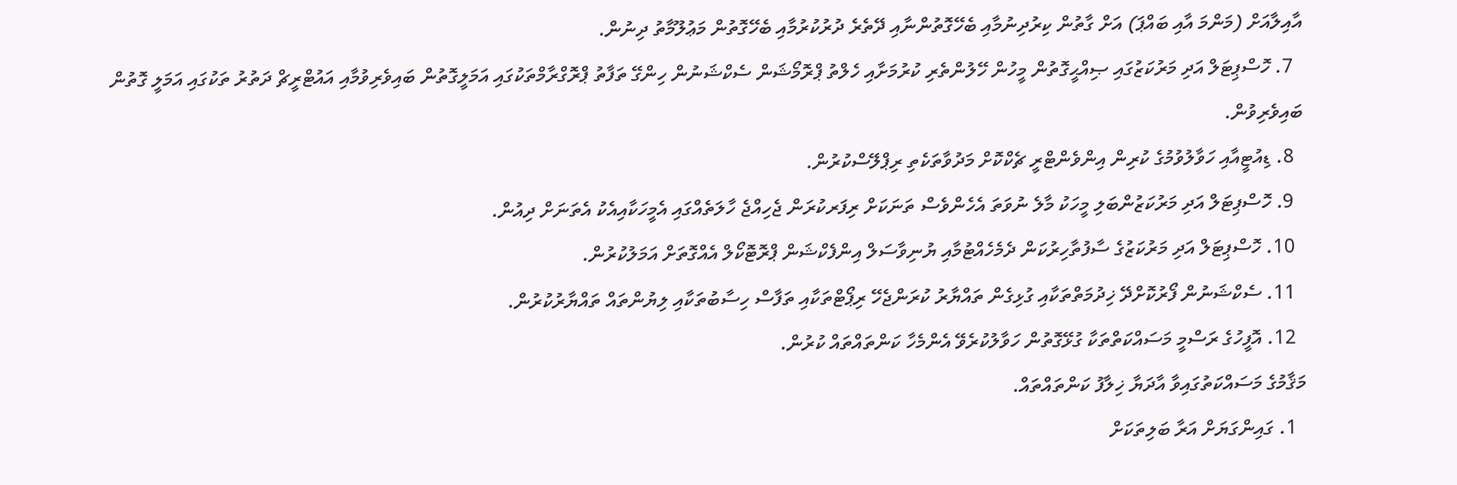އާއިލާއަށް (މަންމަ އާއި ބައްޕަ) އަށް ގާތުން ކިރުދިނުމާއި ބެހޭގޮތުންނާއި ދޭތެރެ ދުރުކުރުމާއި ބެހޭގޮތުން މަޢުލޫމާތު ދިނުން.
  7. ހޮސްޕިޓަލް އަދި މަރުކަޒުގައި ޞިއްޙީގޮތުން މީހުން ހޭލުންތެރި ކުރުމަށާއި ހެލްތު ޕްރޮމޯޝަން ސެކްޝަނުން ހިންގޭ ތަފާތު ޕްރޮގްރާމްތަކުގައި އަމަލީގޮތުން ބައިވެރިވުމާއި އައުޓްރީޗް ދަތުރު ތަކުގައި އަމަލީ ގޮތުން ބައިވެރިވުން.
  8. ޑިއުޓީއާއި ހަވާލުވުމުގެ ކުރިން އިންވެންޓްރީ ޗެކްކޮށް މަދުވާތަކެތި ރިޕްލޭސްކުރުން.
  9. ހޮސްޕިޓަލް އަދި މަރުކަޒުންބަލި މީހަކު މާލެ ނުވަތަ އެހެންވެސް ތަނަކަށް ރިފަރކުރަން ޖެހިއްޖެ ހާލަތެއްގައި އެމީހަކާއިއެކު އެތަނަށް ދިއުން.
  10. ހޮސްޕިޓަލް އަދި މަރުކަޒުގެ ސާފުތާހިރުކަން ދެމެހެއްޓުމާއި ޔުނިވާސަލް އިންފެކްޝަން ޕްރޮޓޮކޯލް އެއްގޮތަށް އަމަލުކުރުން.
  11. ސެކްޝަނުން ފޯރުކޮށްދޭ ޚިދުމަތްތަކާއި ގުޅިގެން ތައްޔާރު ކުރަންޖެހޭ ރިޕޯޓްތަކާއި ތަފާސް ހިސާބުތަކާއި ލިޔުންތައް ތައްޔާރުކުރުން.
  12. އޮފީހުގެ ރަސްމީ މަސައްކަތްތަކާ ގުޅޭގޮތުން ހަވާލުކުރެވޭ އެންމެހާ ކަންތައްތައް ކުރުން.
މަޤާމުގެ މަސައްކަތުގައިވާ އާދަޔާ ޚިލާފު ކަންތައްތައް.
  1. ގައިންގަޔަށް އަރާ ބަލިތަކަށް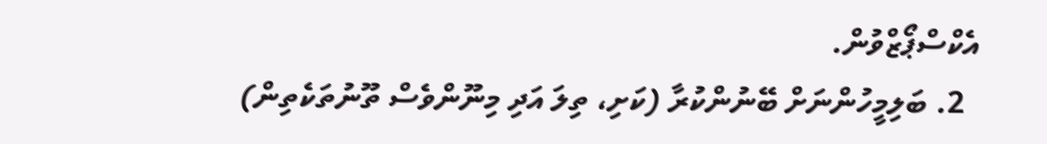އެކްސްޕޯޒްވުން.
  2. ބަލިމީހުންނަށް ބޭނުންކުރާ (ކަށި، ތިލަ އަދި މިނޫންވެސް ތޫނުތަކެތިން)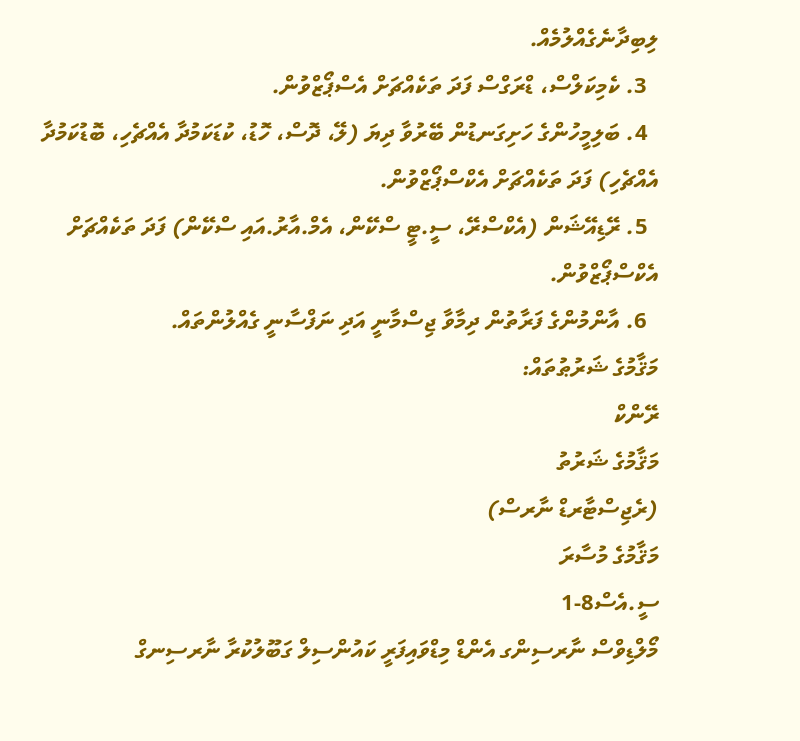ލިބިދާނެގެއްލުމެއް.
  3. ކެމިކަލްސް، ޑްރަގްސް ފަދަ ތަކެއްޗަށް އެސްޕޯޒްވުން.
  4. ބަލިމީހުންގެ ހަށިގަނޑުން ބޭރުވާ ދިޔަ (ލޭ، ދޮސް، ހޮޑު، ކުޑަކަމުދާ އެއްޗެހި، ބޮޑުކަމުދާ އެއްޗެހި) ފަދަ ތަކެއްޗަށް އެކްސްޕޯޒްވުން.
  5. ރޭޑިއޭޝަން (އެކްސްރޭ، ސީ.ޓީ ސްކޭން، އެމް.އާރު.އައި ސްކޭން) ފަދަ ތަކެއްޗަށް އެކްސްޕޯޒްވުން.
  6. އާންމުންގެ ފަރާތުން ދިމާވާ ޖިސްމާނީ އަދި ނަފްސާނީ ގެއްލުންތައް.
މަޤާމުގެ ޝަރުޠުތައް:
ރޭންކް
މަޤާމުގެ ޝަރުތު
(ރެޖިސްޓާރޑް ނާރސް)
މަޤާމުގެ މުސާރަ
ސީ.އެސް8-1
މޯލްޑިވްސް ނާރސިންގ އެންޑް މިޑްވައިފަރީ ކައުންސިލް ގަބޫލުކުރާ ނާރސިނގް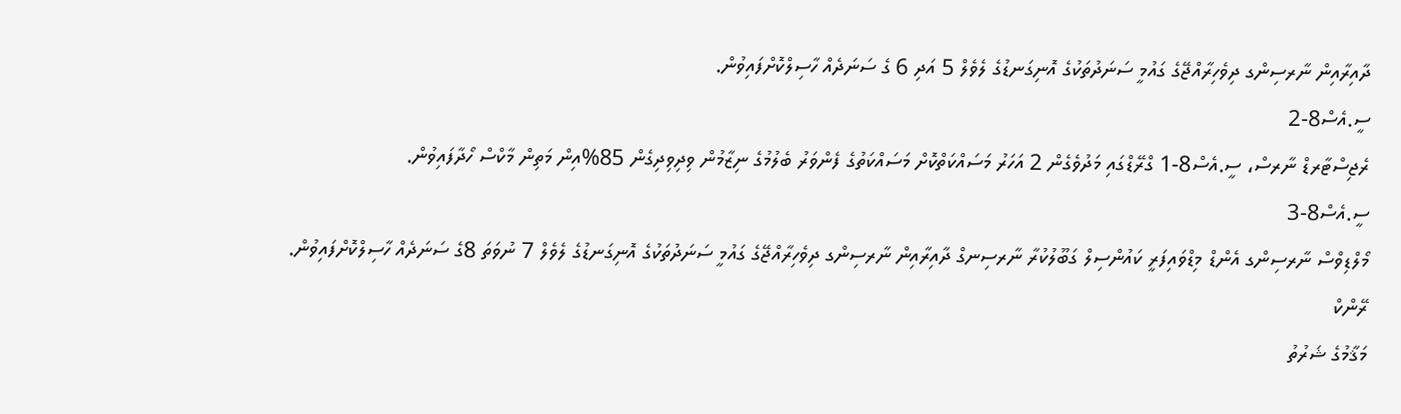ދާއިރާއިން ނާރސިންގ ދިވެހިރާއްޖޭގެ ގައުމީ ސަނަދުތަކުގެ އޮނިގަނޑުގެ ލެވެލް 5 އަދި 6 ގެ ސަނަދެއް ހާސިލްކޮށްފައިވުން.
ސީ.އެސް8-2
ރެޖިސްޓާރޑް ނާރސް، ސީ.އެސް8-1 ގްރޭޑްގައި މަދުވެގެން 2 އަހަރު މަސައްކަތްކޮށް މަސައްކަތުގެ ފެންވަރު ބެލުމުގެ ނިޒާމުން ވިދިވިދިގެން 85%އިން މަތިން މާކްސް ހޯދާފައިވުން.
ސީ.އެސް8-3
މޯލްޑިވްސް ނާރސިންގ އެންޑް މިޑްވައިފަރީ ކައުންސިލް ގަބޫލުކުރާ ނާރސިނގް ދާއިރާއިން ނާރސިންގ ދިވެހިރާއްޖޭގެ ގައުމީ ސަނަދުތަކުގެ އޮނިގަނޑުގެ ލެވެލް 7 ނުވަތަ 8ގެ ސަނަދެއް ހާސިލްކޮށްފައިވުން.
ރޭންކް
މަޤާމުގެ ޝަރުތު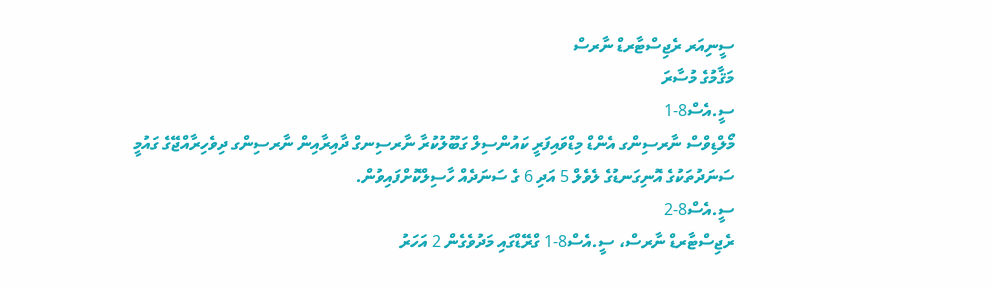ސީނިއަރ ރެޖިސްޓާރޑް ނާރސް
މަޤާމުގެ މުސާރަ
ސީ.އެސް8-1
މޯލްޑިވްސް ނާރސިންގ އެންޑް މިޑްވައިފަރީ ކައުންސިލް ގަބޫލުކުރާ ނާރސިނގް ދާއިރާއިން ނާރސިންގ ދިވެހިރާއްޖޭގެ ގައުމީ ސަނަދުތަކުގެ އޮނިގަނޑުގެ ލެވެލް 5 އަދި 6 ގެ ސަނަދެއް ހާސިލްކޮށްފައިވުން.
ސީ.އެސް8-2
ރެޖިސްޓާރޑް ނާރސް، ސީ.އެސް8-1 ގްރޭޑްގައި މަދުވެގެން 2 އަހަރު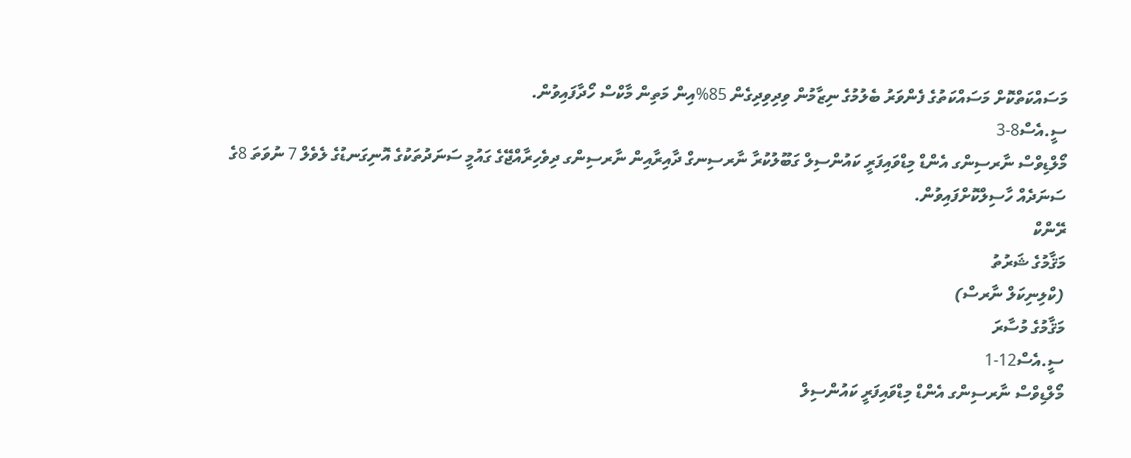މަސައްކަތްކޮށް މަސައްކަތުގެ ފެންވަރު ބެލުމުގެ ނިޒާމުން ވިދިވިދިގެން 85%އިން މަތިން މާކްސް ހޯދާފައިވުން.
ސީ.އެސް8-3
މޯލްޑިވްސް ނާރސިންގ އެންޑް މިޑްވައިފަރީ ކައުންސިލް ގަބޫލުކުރާ ނާރސިނގް ދާއިރާއިން ނާރސިންގ ދިވެހިރާއްޖޭގެ ގައުމީ ސަނަދުތަކުގެ އޮނިގަނޑުގެ ލެވެލް 7 ނުވަތަ 8ގެ ސަނަދެއް ހާސިލްކޮށްފައިވުން.
ރޭންކް
މަޤާމުގެ ޝަރުތު
(ކްލިނިކަލް ނާރސް)
މަޤާމުގެ މުސާރަ
ސީ.އެސް12-1
މޯލްޑިވްސް ނާރސިންގ އެންޑް މިޑްވައިފަރީ ކައުންސިލް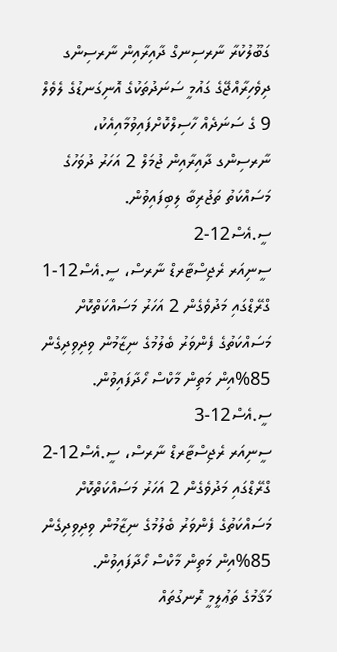ގަބޫލުކުރާ ނާރސިނގް ދާއިރާއިން ނާރސިންގ ދިވެހިރާއްޖޭގެ ގައުމީ ސަނަދުތަކުގެ އޮނިގަނޑުގެ ލެވެލް 9 ގެ ސަނަދެއް ހާސިލްކޮށްފައިވުމާއިއެކު، ނާރސިންގ ދާއިރާއިން ޖުމަލް 2 އަހަރު ދުވަހުގެ މަސައްކަތު ތަޖުރިބާ ލިބިފައިވުން.
ސީ.އެސް12-2
ސީނިއަރ ރެޖިސްޓާރޑް ނާރސް، ސީ.އެސް12-1 ގްރޭޑްގައި މަދުވެގެން 2 އަހަރު މަސައްކަތްކޮށް މަސައްކަތުގެ ފެންވަރު ބެލުމުގެ ނިޒާމުން ވިދިވިދިގެން 85%އިން މަތިން މާކްސް ހޯދާފައިވުން.
ސީ.އެސް12-3
ސީނިއަރ ރެޖިސްޓާރޑް ނާރސް، ސީ.އެސް12-2 ގްރޭޑްގައި މަދުވެގެން 2 އަހަރު މަސައްކަތްކޮށް މަސައްކަތުގެ ފެންވަރު ބެލުމުގެ ނިޒާމުން ވިދިވިދިގެން 85%އިން މަތިން މާކްސް ހޯދާފައިވުން.
މަޤާމުގެ ތަޢުލީމީ ރޮނގުތައް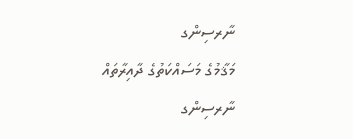ނާރސިންގ
މަޤާމުގެ މަސައްކަތުގެ ދާއިރާތައް
ނާރސިންގ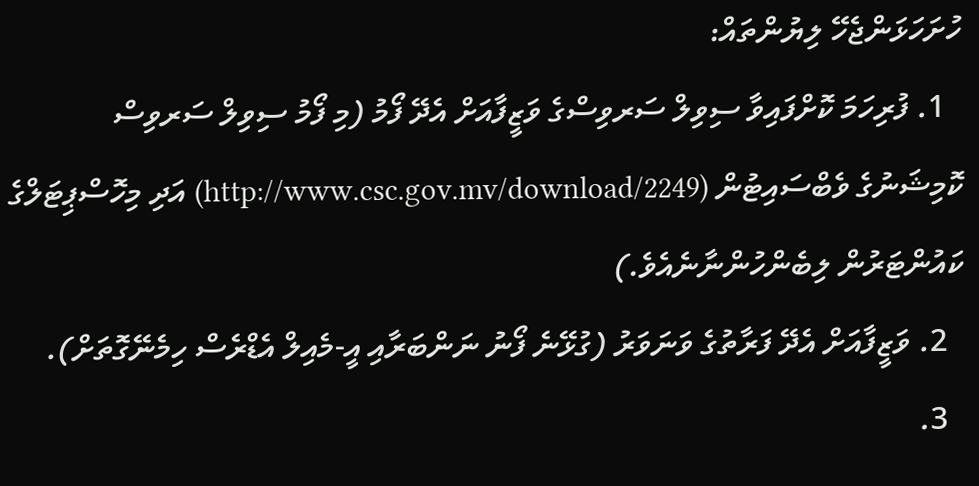ހުށަހަޅަންޖެހޭ ލިޔުންތައް:
  1. ފުރިހަމަ ކޮށްފައިވާ ސިވިލް ސަރވިސްގެ ވަޒީފާއަށް އެދޭ ފޯމު (މި ފޯމު ސިވިލް ސަރވިސް ކޮމިޝަނުގެ ވެބްސައިޓުން (http://www.csc.gov.mv/download/2249) އަދި މިހޮސްޕިޓަލްގެ ކައުންޓަރުން ލިބެންހުންނާނެއެވެ.)
  2. ވަޒީފާއަށް އެދޭ ފަރާތުގެ ވަނަވަރު (ގުޅޭނެ ފޯނު ނަންބަރާއި އީ-މެއިލް އެޑްރެސް ހިމެނޭގޮތަށް).
  3.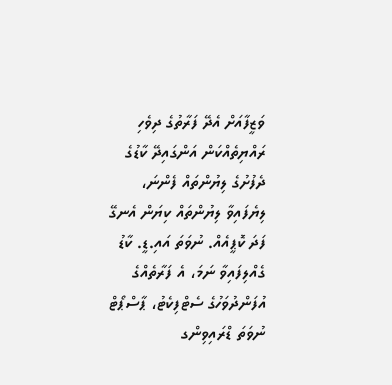ވަޒީފާއަށް އެދޭ ފަރާތުގެ ދިވެހި ރައްޔިތެއްކަން އަންގައިދޭ ކާޑުގެ ދެފުށުގެ ލިޔުންތައް ފެންނަ، ލިޔެފައިވާ ލިޔުންތައް ކިޔަން އެނގޭ ފަދަ ކޮޕީއެއް. ނުވަތަ އައި.ޑީ. ކާޑު ގެއްލިފައިވާ ނަމަ، އެ ފަރާތެއްގެ އުފަންދުވަހުގެ ސެޓްފިކެޓު، ޕާސްޕޯޓް ނުވަތަ ޑްރައިވިންގ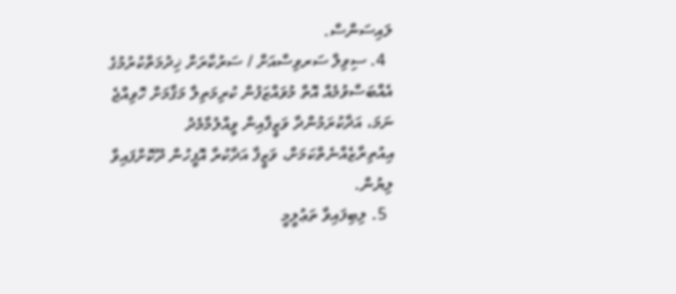ލައިސަންސް.
  4. ސިވިލް ސަރވިސްއަށް / ސަރުކާރަށް ޚިދުމަތްކުރުމުގެ އެއްބަސްވުމެއް އޮތް މުވައްޒަފުން ކުރިމަތިލާ މަޤާމަށް ހޮވިއްޖެ ނަމަ، އަދާކުރަމުންދާ ވަޒީފާއިން ވީއްލުމާމެދު އިއުތިރާޒެއްނެތްކަމަށް، ވަޒީފާ އަދާކުރާ އޮފީހުން ދޫކޮށްފައިވާ ލިޔުން.
  5. ލިބިފައިވާ ތަޢުލީމީ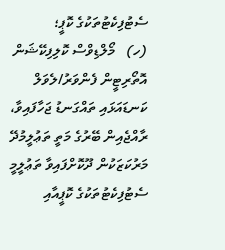ސެޓުފިކެޓުތަކުގެ ކޮޕީ؛
(ހ)   މޯލްޑިވްސް ކޮލިފިކޭޝަން އޮތޯރިޓީން ފެންވަރު/ލެވަލް ކަނޑައަޅައި ތައްގަނޑު ޖަހާފައިވާ، ރާއްޖެއިން ބޭރުގެ މަތީ ތަޢުލީމުދޭ މަރުކަޒަކުން ދޫކޮށްފައިވާ ތަޢުލީމީ ސެޓުފިކެޓުތަކުގެ ކޮޕީއާއި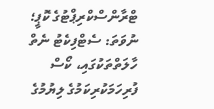ޓްރާންސްކްރިޕްޓުގެ ކޮޕީ؛ ނުވަތަ: ސެޓްފިކެޓު ނެތް ހާލަތްތަކުގައި، ކޯސް ފުރިހަމަކުރިކަމުގެ ލިޔުމުގެ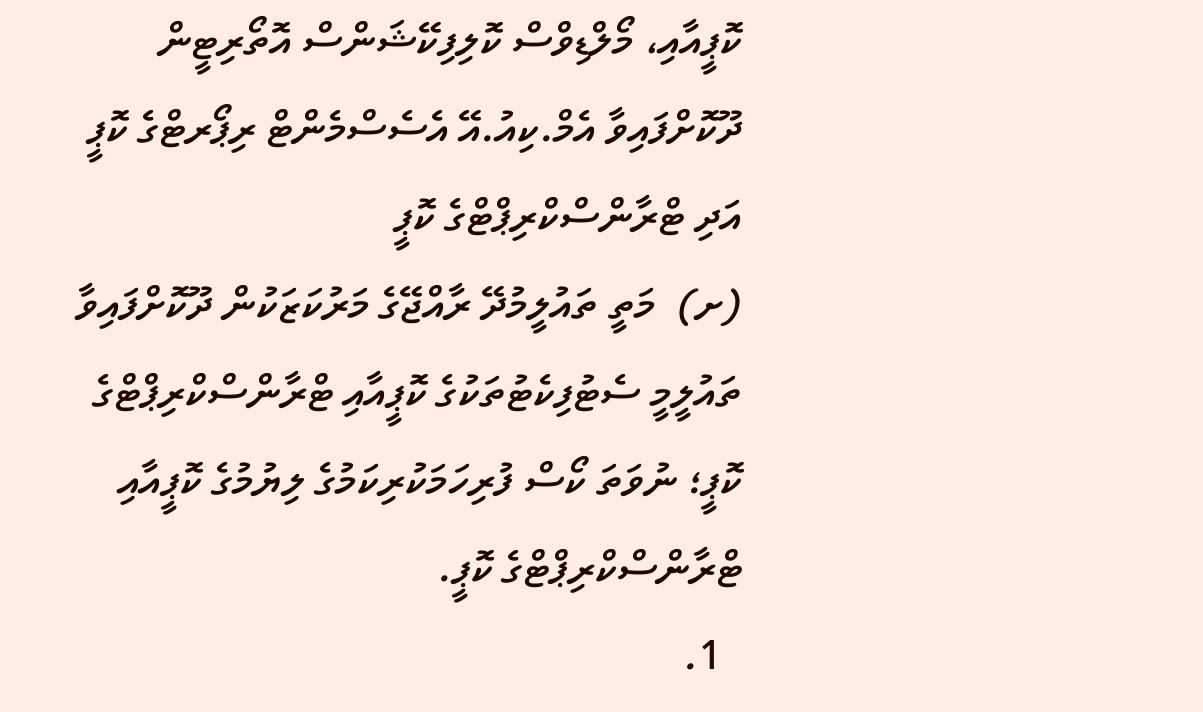ކޮޕީއާއި، މޯލްޑިވްސް ކޮލިފިކޭޝަންސް އޮތޯރިޓީން ދޫކޮށްފައިވާ އެމް.ކިއު.އޭ އެސެސްމެންޓް ރިޕޯރޓްގެ ކޮޕީ އަދި ޓްރާންސްކްރިޕްޓްގެ ކޮޕީ
(ށ)  މަތީ ތައުލީމުދޭ ރާއްޖޭގެ މަރުކަޒަކުން ދޫކޮށްފައިވާ ތައުލީމީ ސެޓުފިކެޓުތަކުގެ ކޮޕީއާއި ޓްރާންސްކްރިޕްޓްގެ ކޮޕީ؛ ނުވަތަ ކޯސް ފުރިހަމަކުރިކަމުގެ ލިޔުމުގެ ކޮޕީއާއި ޓްރާންސްކްރިޕްޓްގެ ކޮޕީ.
  1.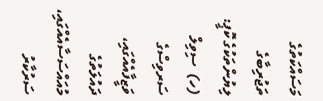މަސައްކަތުގެ ތަޖުރިބާގެ ލިޔުންތަކުގެ ކޮޕީ:
(ހ)  ސިވިލް ސަރވިސްގެ ވަޒީފާއެއްގައި، ދައުލަތުގެ މުއައްސަސާއެއްގައި، ސަރުކާރު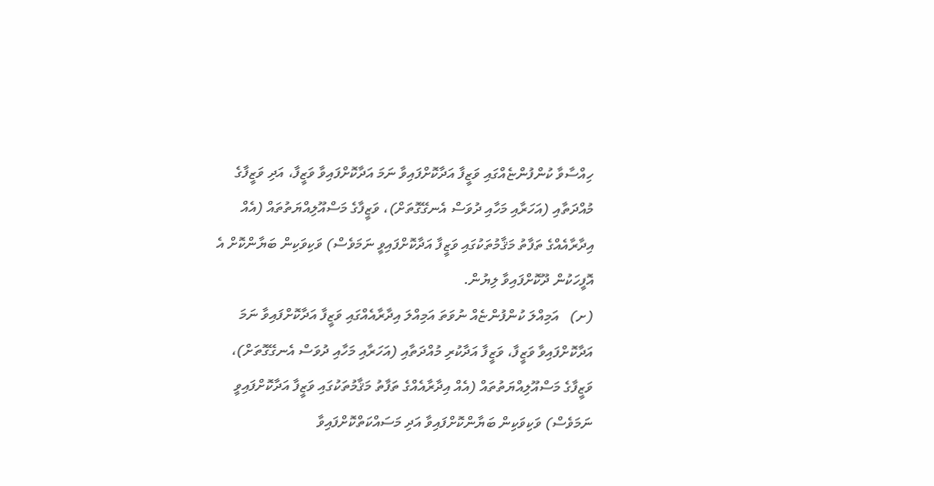ހިއްސާވާ ކުންފުންޏެއްގައި ވަޒީފާ އަދާކޮށްފައިވާ ނަމަ އަދާކޮށްފައިވާ ވަޒީފާ، އަދި ވަޒީފާގެ މުއްދަތާއި (އަހަރާއި މަހާއި ދުވަސް އެނގޭގޮތަށް)، ވަޒީފާގެ މަސްއޫލިއްޔަތުތައް (އެއް އިދާރާއެއްގެ ތަފާތު މަޤާމުތަކުގައި ވަޒީފާ އަދާކޮށްފައިވީ ނަމަވެސް) ވަކިވަކިން ބަޔާންކޮށް އެ އޮފީހަކުން ދޫކޮށްފައިވާ ލިޔުން.
(ށ)   އަމިއްލަ ކުންފުންޏެއް ނުވަތަ އަމިއްލަ އިދާރާއެއްގައި ވަޒީފާ އަދާކޮށްފައިވާ ނަމަ އަދާކޮށްފައިވާ ވަޒީފާ، ވަޒީފާ އަދާކުރި މުއްދަތާއި (އަހަރާއި މަހާއި ދުވަސް އެނގޭގޮތަށް)، ވަޒީފާގެ މަސްއޫލިއްޔަތުތައް (އެއް އިދާރާއެއްގެ ތަފާތު މަޤާމުތަކުގައި ވަޒީފާ އަދާކޮށްފައިވީ ނަމަވެސް) ވަކިވަކިން ބަޔާންކޮށްފައިވާ އަދި މަސައްކަތްކޮށްފައިވާ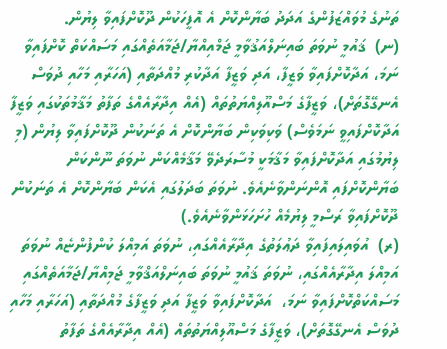ތަނުގެ މުވައްޒަފުންގެ އަދަދު ބަޔާންކޮށް އެ އޮފީހަކުން ދޫކޮށްފައިވާ ލިޔުން.
(ނ)  ޤައުމީ ނުވަތަ ބައިނަލްއަޤުވާމީ ޖަމްއިއްޔާ/ޖަމާއަތެއްގައި މަސައްކަތް ކޮށްފައިވާ ނަމަ، އަދާކޮށްފައިވާ ވަޒީފާ، އަދި ވަޒީފާ އަދާކުރި މުއްދަތާއި (އަހަރާއި މަހާއި ދުވަސް އެނގޭގޮތަށް)، ވަޒީފާގެ މަސްއޫލިއްޔަތުތައް (އެއް އިދާރާއެއްގެ ތަފާތު މަޤާމުތަކުގައި ވަޒީފާ އަދާކޮށްފައިވީ ނަމަވެސް) ވަކިވަކިން ބަޔާންކޮށް އެ ތަނަކުން ދޫކޮށްފައިވާ ލިޔުން (މި ލިޔުމުގައި އަދާކޮށްފައިވާ މަޤާމަކީ މުސާރަދެވޭ މަޤާމެއްކަން ނުވަތަ ނޫންކަން ބަޔާންކޮށްފައި އޮންނަންވާނެއެވެ. ނުވަތަ ބަދަލުގައި އެކަން ބަޔާންކޮށް އެ ތަނަކުން ދޫކޮށްފައިވާ ރަސްމީ ލިޔުމެއް ހުށަހަޅަންވާނެއެވެ.)
(ރ)  އުވައިލައިފައިވާ ދަޢުލަތުގެ އިދާރާއެއްގައި، ނުވަތަ އަމިއްލަ ކުންފުންޏެއް ނުވަތަ އަމިއްލަ އިދާރާއެއްގައި، ނުވަތަ ޤައުމީ ނުވަތަ ބައިނަލްއަޤްވާމީ ޖަމިއްޔާ/ޖަމާއަތެއްގައި މަސައްކަތްކޮށްފައިވާ ނަމަ،  އަދާކޮށްފައިވާ ވަޒީފާ އަދި ވަޒީފާގެ މުއްދަތާއި (އަހަރާއި މަހާއި ދުވަސް އެނގޭގޮތަށް)، ވަޒީފާގެ މަސްއޫލިއްޔަތުތައް (އެއް އިދާރާއެއްގެ ތަފާތު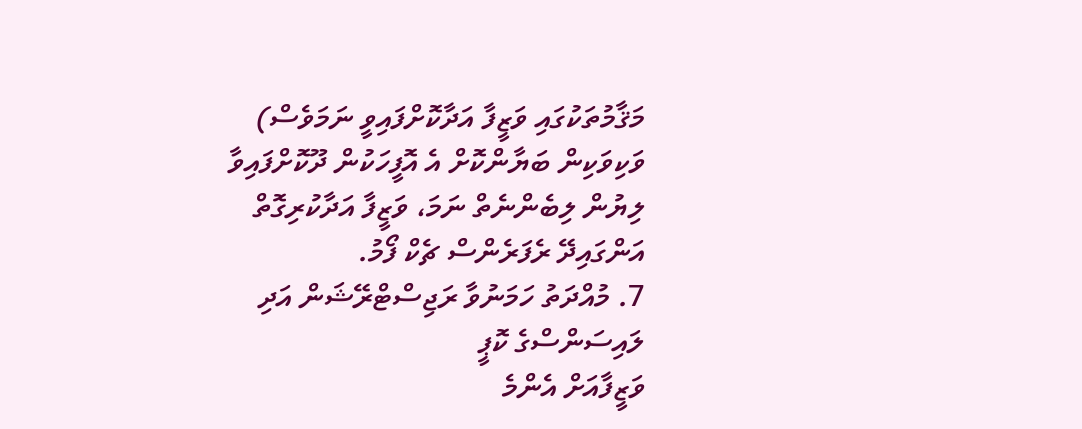މަޤާމުތަކުގައި ވަޒީފާ އަދާކޮށްފައިވީ ނަމަވެސް) ވަކިވަކިން ބަޔާންކޮށް އެ އޮފީހަކުން ދޫކޮށްފައިވާ ލިޔުން ލިބެންނެތް ނަމަ، ވަޒީފާ އަދާކުރިގޮތް އަންގައިދޭ ރެފަރެންސް ޗެކް ފޯމު.
7. މުއްދަތު ހަމަނުވާ ރަޖިސްޓްރޭޝަން އަދި ލައިސަންސްގެ ކޮޕީ
ވަޒީފާއަށް އެންމެ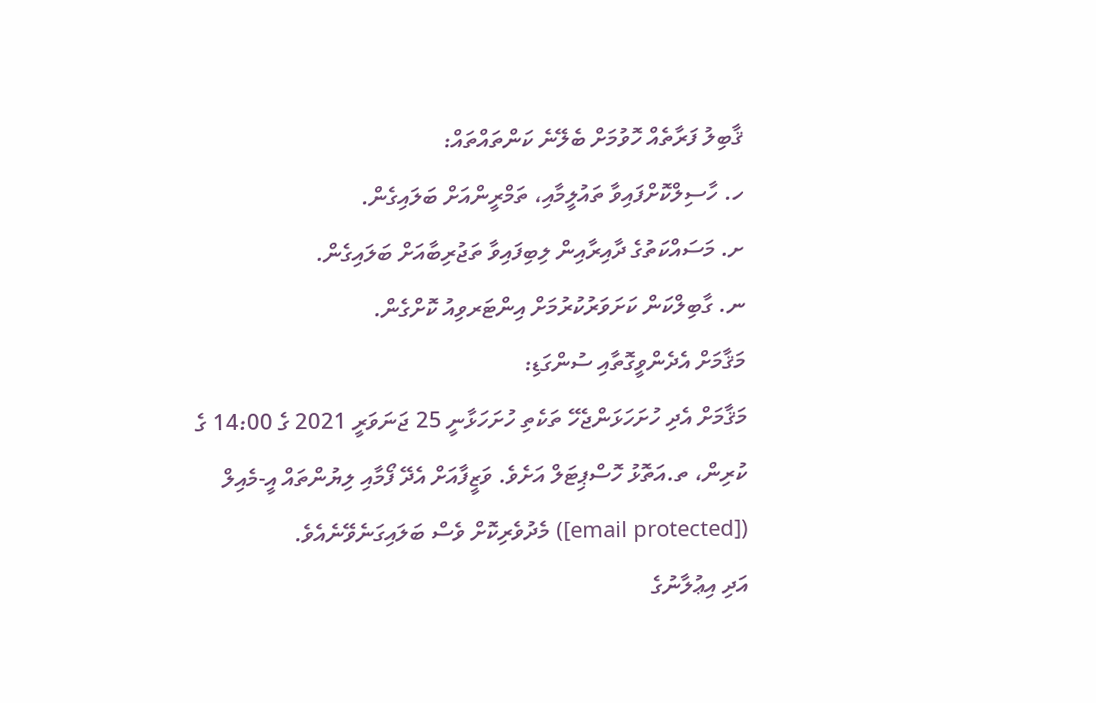ޤާބިލު ފަރާތެއް ހޮވުމަށް ބެލޭނެ ކަންތައްތައް:
ހ. ހާސިލްކޮށްފައިވާ ތައުލީމާއި، ތަމްރީންއަށް ބަލައިގެން.
ށ. މަސައްކަތުގެ ދާއިރާއިން ލިބިފައިވާ ތަޖުރިބާއަށް ބަލައިގެން.
ނ. ގާބިލްކަން ކަށަވަރުކުރުމަށް އިންޓަރވިއު ކޮށްގެން.
މަޤާމަށް އެދެންވީގޮތާއި ސުންގަޑި:
މަޤާމަށް އެދި ހުށަހަޅަންޖެހޭ ތަކެތި ހުށަހަޅާނީ 25 ޖަނަވަރީ 2021 ގެ 14:00 ގެ ކުރިން، ތ.އަތޮޅު ހޮސްޕިޓަލް އަށެވެ. ވަޒީފާއަށް އެދޭ ފޯމާއި ލިޔުންތައް އީ-މެއިލް ([email protected]) މެދުވެރިކޮށް ވެސް ބަލައިގަނެވޭނެއެވެ.
އަދި އިޢުލާނުގެ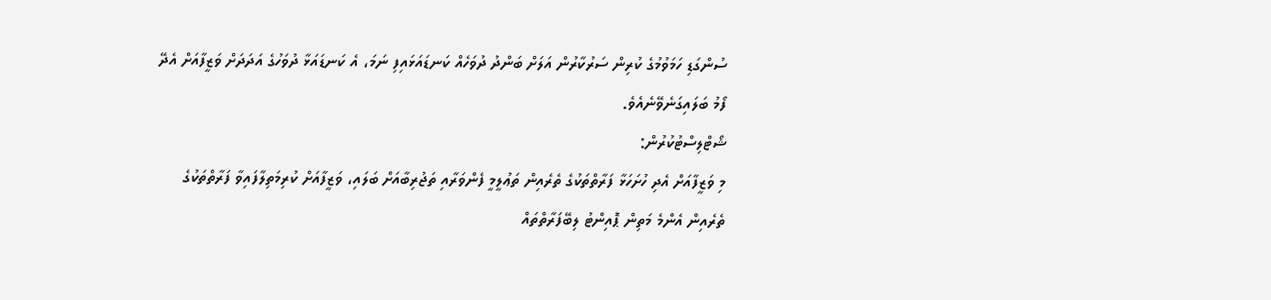ސުންގަޑި ހަމަވުމުގެ ކުރިން ސަރުކާރުން އަލަށް ބަންދު ދުވަހެއް ކަނޑައަޅައިފި ނަމަ، އެ ކަނޑައަޅާ ދުވަހުގެ އަދަދަށް ވަޒީފާއަށް އެދޭ ފޯމު ބަލައިގަނެވޭނެއެވެ.
ޝޯޓްލިސްޓުކުރުން:
މި ވަޒީފާއަށް އެދި ހުށަހަޅާ ފަރާތްތަކުގެ ތެރެއިން ތަޢުލީމީ ފެންވަރާއި ތަޖުރިބާއަށް ބަލައި، ވަޒީފާއަށް ކުރިމަތިލާފައިވާ ފަރާތްތަކުގެ ތެރެއިން އެންމެ މަތިން ޕޮއިންޓު ލިބޭފަރާތްތައް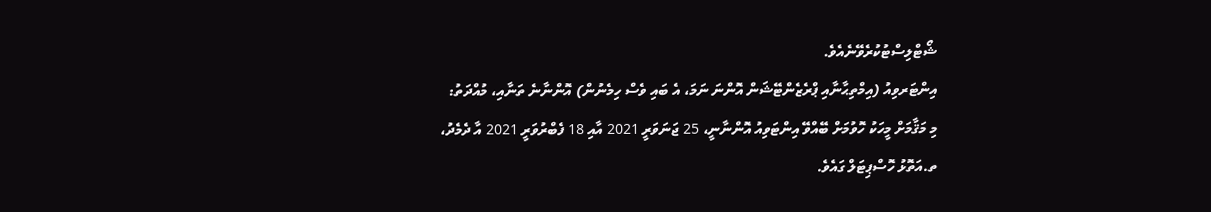ޝޯޓްލިސްޓުކުރެވޭނެއެވެ.
އިންޓަރވިއު (އިމްތިޙާނާއި ޕްރެޒެންޓޭޝަން އޮންނަ ނަމަ، އެ ބައި ވެސް ހިމެނުން) އޮންނާނެ ތަނާއި، މުއްދަތު:
މި މަޤާމަށް މީހަކު ހޮވުމަށް ބޭއްވޭ އިންޓަވިއު އޮންނާނީ، 25 ޖަނަވަރީ 2021 އާއި 18 ފެބްރުވަރީ 2021 އާ ދެމެދު، ތ.އަތޮޅު ހޮސްޕިޓަލް ގައެވެ.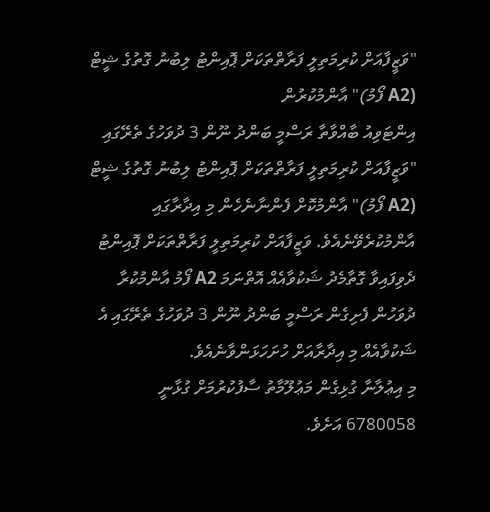"ވަޒީފާއަށް ކުރިމަތިލީ ފަރާތްތަކަށް ޕޮއިންޓު ލިބުނު ގޮތުގެ ޝީޓް (A2 ފޯމު)" އާންމުކުރުން
އިންޓަވިއު ބާއްވާތާ ރަސްމީ ބަންދު ނޫން 3 ދުވަހުގެ ތެރޭގައި "ވަޒީފާއަށް ކުރިމަތިލީ ފަރާތްތަކަށް ޕޮއިންޓު ލިބުނު ގޮތުގެ ޝީޓް (A2 ފޯމު)" އާންމުކޮށް ފެންނާނެހެން މި އިދާރާގައި އާންމުކުރެވޭނެއެވެ. ވަޒީފާއަށް ކުރިމަތިލީ ފަރާތްތަކަށް ޕޮއިންޓު ދެވިފައިވާ ގޮތާމެދު ޝަކުވާއެއް އޮތްނަމަ A2 ފޯމު އާންމުކުރާ ދުވަހުން ފެށިގެން ރަސްމީ ބަންދު ނޫން 3 ދުވަހުގެ ތެރޭގައި އެ ޝަކުވާއެއް މި އިދާރާއަށް ހުށަހަޅަންވާނެއެވެ.
މި އިޢުލާނާ ގުޅިގެން މަޢުލޫމާތު ސާފުކުރުމަށް ގުޅާނީ 6780058 އަށެވެ.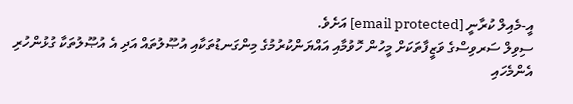އީ-މެއިލް ކުރާނީ [email protected] އަށެވެ.
ސިވިލް ސަރވިސްގެ ވަޒީފާތަކަށް މީހުން ހޮވުމާއި އައްޔަންކުރުމުގެ މިންގަނޑުތަކާއި އުޞޫލުތައް އަދި އެ އުޞޫލުތަކާ ގުޅުންހުރި އެންމެހައި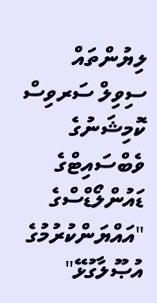ލިޔުންތައް ސިވިލް ސަރވިސް ކޮމިޝަނުގެ ވެބްސައިޓްގެ ޑައުންލޯޑްސްގެ "އައްޔަންކުރުމުގެ އުޞޫލާގުޅޭ"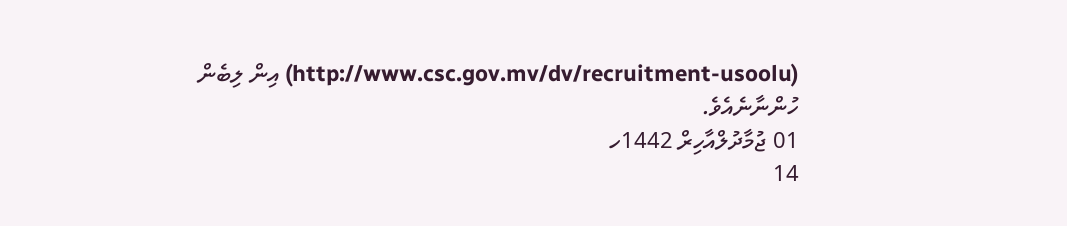(http://www.csc.gov.mv/dv/recruitment-usoolu) އިން ލިބެން ހުންނާނެއެވެ.
01 ޖުމާދުލްއާހިރް 1442ހ
14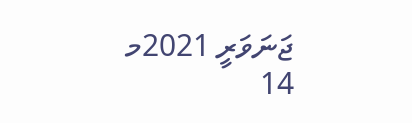ޖަނަވަރީ 2021މ
14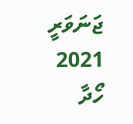ޖަނަވަރީ 2021
ހޯދާ